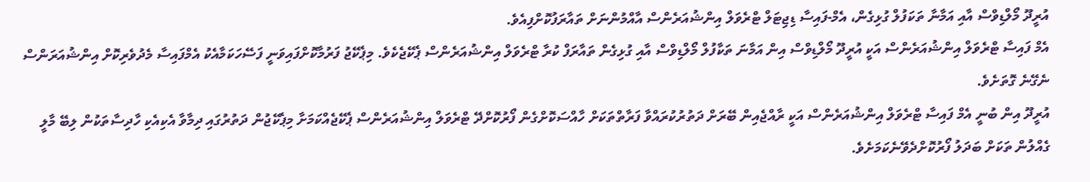އުރީދޫ މޯލްޑިވްސް އާއި އަމާނާ ތަކަފުލް ގުޅިގެން، އެމް-ފައިސާ ޑިޖިޓަލް ޓްރެވަލް އިންޝުއަރެންސް އާއްމުންނަށް ތައާރަފުކޮށްފިއެވެ.
އެމް ފައިސާ ޓްރެވަލް އިންޝުއަރެންސް އަކީ އުރީދޫ މޯލްޑިވްސް އިން އަމާނަ ތަކާފުލް މޯލްޑިވްސް އާއި ގުޅިގެން ތައާރަފް ކުރާ ޓްރެވަލް އިންޝުއަރެންސް ޕެކޭޖެކެވެ. މިޕެކޭޖު ފަރުމާކޮށްފައިވަނީ ފަސޭހަކަމާއެކު އެމްފައިސާ މެދުވެރިކޮށް އިންޝުއަރަންސް ނެގޭނެ ގޮތަށެވެ.
އުރީދޫ އިން ބުނީ އެމް ފައިސާ ޓްރެވަލް އިންޝުއަރެންސް އަކީ ރާއްޖެއިން ބޭރަށް ދަތުރުކުރައްވާ ފަރާތްތަކަށް ހާއްސަކޮށްގެން ފޯރުކޮށްދޭ ޓްރެވަލް އިންޝުއަރެންސް ޕެކޭޖެއްކަމަށާ މިޕެކޭޖުން ދަތުރުގައި ދިމާވާ އެކިއެކި ހާދިސާތަކުން ލިބޭ މާލީ ގެއްލުން ތަކަށް ބަދަލު ފޯރުކޮށްދެވޭނެކަމަށެވެ.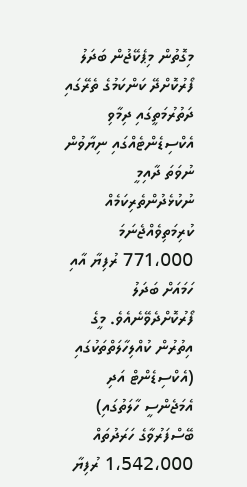މިގޮތުން މިޕެކޭޖުން ބަދަލު ފޯރުކޮށްދޭ ކަންކަމުގެ ތެރޭގައި ދަތުރުމަތީގައި ދިމާވި އެކްސިޑެންޓެއްގައި ނިޔާވުން ނުވަތަ ދާއިމީ ނުކުޅެދުންތެރިކަމެއް ކުރިމަތިވެއްޖެނަމަ 771،000 ރުފިޔާ އާއި ހަމައަށް ބަދަލު ފޯރުކޮށްދެވޭނެއެވެ. މީގެ އިތުރުން ކުއްލިހާލަތްތަކުގައި (އެކްސިޑެންޓް އަދި އެމަޖެންސީ ހާލަތުގައި) ބޭސްފަރުވާގެ ހަރަދުތައް 1،542،000 ރުފިޔާ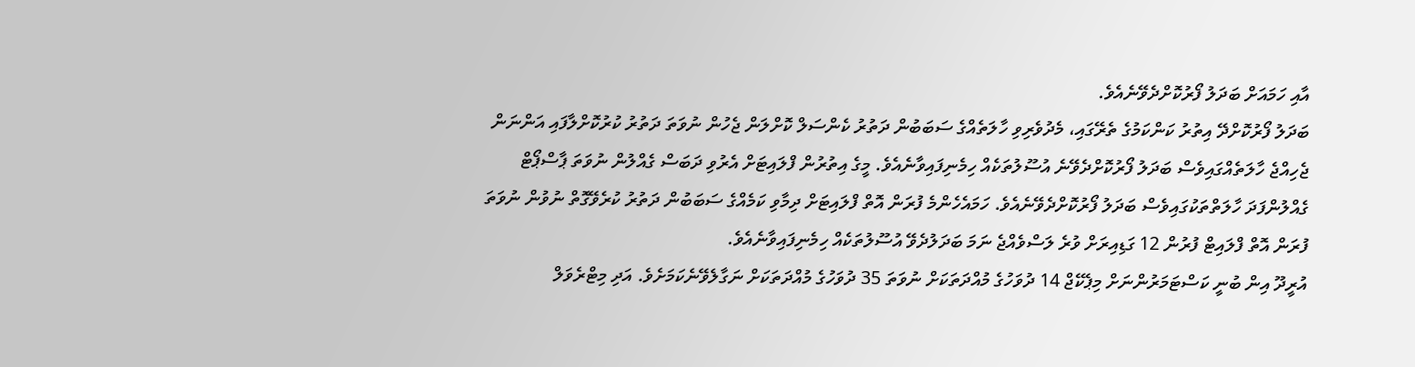އާއި ހަމައަށް ބަދަލު ފޯރުކޮށްދެވޭނެއެވެ.
ބަދަލު ފޯރުކޮށްދޭ އިތުރު ކަންކަމުގެ ތެރޭގައި، މެދުވެރިވި ހާލަތެއްގެ ސަބަބުން ދަތުރު ކެންސަލް ކޮށްލަން ޖެހުން ނުވަތަ ދަތުރު ކުރުކޮށްލާފައި އަންނަން ޖެހިއްޖެ ހާލަތެއްގައިވެސް ބަދަލު ފޯރުކޮށްދެވޭނެ އުސޫލުތަކެއް ހިމެނިފައިވާނެއެވެ. މީގެ އިތުރުން ފްލައިޓަށް އެރުވި ދަބަސް ގެއްލުން ނުވަތަ ޕާސްޕޯޓް ގެއްލުންފަދަ ހާލަތްތަކުގައިވެސް ބަދަލު ފޯރުކޮށްދެވޭނެއެވެ. ހަމައެހެންމެ ފުރަން އޮތް ފްލައިޓަށް ދިމާވި ކަމެއްގެ ސަބަބުން ދަތުރު ކުރެވޭގޮތް ނުވުން ނުވަތަ ފުރަން އޮތް ފްލައިޓް ފުރުން 12 ގަޑިއިރަށް ވުރެ ލަސްވެއްޖެ ނަމަ ބަދަލުދެވޭ އުސޫލުތަކެއް ހިމެނިފައިވާނެއެވެ.
އުރީދޫ އިން ބުނީ ކަސްޓަމަރުންނަށް މިޕެކޭޖް 14 ދުވަހުގެ މުއްދަތަކަށް ނުވަތަ 35 ދުވަހުގެ މުއްދަތަކަށް ނަގާލެވޭނެކަމަށެވެ. އަދި މިޓްރެވަލް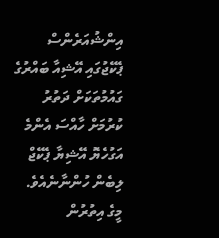އިންޝުއަރެންސް ޕެކޭޖުގައި އޭޝިއާ ބައްރުގެ ގައުމުތަކަށް ދަތުރު ކުރުމަށް ހާއްސަ އެންމެ އަގުހެޔޮ އޭޝިޔާ ޕެކޭޖް ލިބެން ހުންނާނެއެވެ. މީގެ އިތުރުން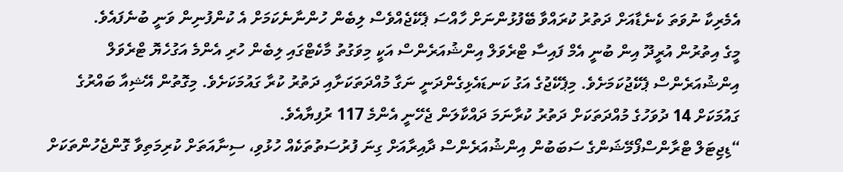އެމެރިކާ ނުވަތަ ކެނެޑާއަށް ދަތުރު ކުރައްވާ ބޭފުޅުންނަށް ހާއްސަ ޕެކޭޖެއްވެސް ލިބެން ހުންނާނެކަމަށް އެ ކުންފުނިން ވަނީ ބުނެފައެވެ.
މީގެ އިތުރުން އުރީދޫ އިން ބުނީ އެމް ފައިސާ ޓްރެވަލް އިންޝުއަރެންސް އަކީ މިވަގުތު މާކެޓްގައި ލިބެން ހުރި އެންމެ އަގުހެޔޮ ޓްރެވަލް އިންޝުއަރެންސް ޕެކޭޖުކަމަށެވެ. މިޕެކޭޖުގެ އަގު ކަނޑައެޅިގެންދަނީ ނަގާ މުއްދަތަކަށާއި ދަތުރު ކުރާ ގައުމަކަށެވެ. މިގޮތުން އޭޝިއާ ބައްރުގެ ގައުމަކަށް 14 ދުވަހުގެ މުއްދަތަކަށް ދަތުރު ކުރާނަމަ ދައްކާލަން ޖެހޭނީ އެންމެ 117 ރުފިޔާއެވެ.
“ޑިޖިޓަލް ޓްރާންސްފޯމޭޝަންގެ ސަބަބުން އިންޝުއަރެންސް ދާއިރާއަށް ގިނަ ފުރުސަތުތަކެއް ހުޅުވި، ސިނާއަތަށް ކުރިމަތިވާ ގޮންޖެހުންތަކަށް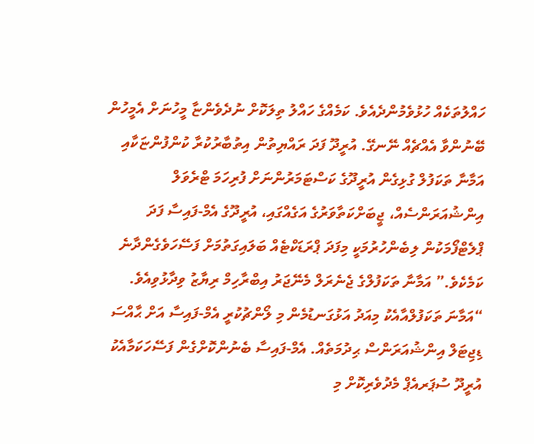ހައްލުތަކެއް ހުޅުވެމުންދެއެވެ. ކަމެއްގެ ހައްލު ތިލަކޮށް ނުދެވެންޏާ މީހުނަށް އެމީހުން ބޭނުންވާ އެއްޗެއް ނޭނގޭ. އުރީދޫ ފަދަ ރައްޔިތުން އިތުބާރުކުރާ ކުންފުންޏަކާއި އަމާނާ ތަކަފުލް ގުޅިގެން އުރީދޫގެ ކަސްޓަމަރުންނަށް ފުރިހަމަ ޓްރެވަލް އިންޝުއަރަންސެއް، ޖީބަށްކަތާވަރުގެ އަގެއްގައި، އުރީދޫގެ އެމް-ފައިސާ ފަދަ ޕްލެޓްފޯމަކުން ލިބެންހުރުމަކީ މިފަދަ ޕްރަޑަކްޓެއް ބަލައިގަތުމަށް ފަސޭހަވެގެންދާނެ ކަމެކެވެ.” އަމާނާ ތަކަފުލްގެ ޖެނެރަލް މެނޭޖަރު އިބްރާހިމް ރިޔާޒު ވިދާޅުވިއެވެ.
“އަމާނަ ތަކަފުލްއާއެކު މިއަދު އަޅުގަނޑުމެން މި ލޯންޗުކުރީ އެމް-ފައިސާ އަށް ޙާއްސަ ޑިޖިޓަލް އިންޝުއަރަންސް ޙިދުމަތެއް. އެމް-ފައިސާ ބެނުންކޮށްގެން ފަސޭހަކަމާއެކު އުރީދޫ ސުޕަރއެޕް މެދުވެރިކޮށް މި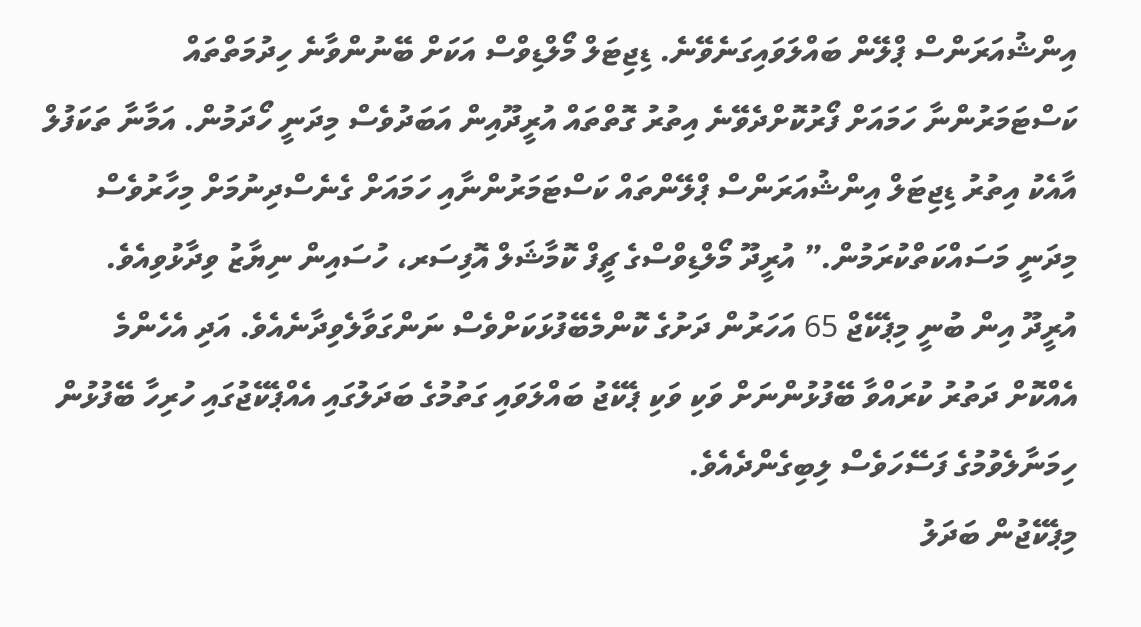އިންޝުއަރަންސް ޕްލޭން ބައްލަވައިގަނެވޭނެ. ޑިޖިޓަލް މޯލްޑިވްސް އަކަށް ބޭނުންވާނެ ހިދުމަތްތައް ކަސްޓަމަރުންނާ ހަމައަށް ފޯރުކޮށްދެވޭނެ އިތުރު ގޮތްތައް އުރީދޫއިން އަބަދުވެސް މިދަނީ ހޯދަމުން. އަމާނާ ތަކަފުލް އާއެކު އިތުރު ޑިޖިޓަލް އިންޝުއަރަންސް ޕްލޭންތައް ކަސްޓަމަރުންނާއި ހަމައަށް ގެނެސްދިނުމަށް މިހާރުވެސް މިދަނީ މަސައްކަތްކުރަމުން.” އުރީދޫ މޯލްޑިވްސްގެ ޗީފް ކޮމާޝަލް އޮފިސަރ، ހުސައިން ނިޔާޒު ވިދާޅުވިއެވެ.
އުރީދޫ އިން ބުނީ މިޕެކޭޖް 65 އަހަރުން ދަށުގެ ކޮންމެބޭފުޅަކަށްވެސް ނަންގަވާލެވިދާނެއެވެ. އަދި އެހެންމެ އެއްކޮށް ދަތުރު ކުރައްވާ ބޭފުޅުންނަށް ވަކި ވަކި ޕެކޭޖު ބައްލަވައި ގަތުމުގެ ބަދަލުގައި އެއްޕެކޭޖުގައި ހުރިހާ ބޭފުޅުން ހިމަނާލެވުމުގެ ފަސޭހަވެސް ލިބިގެންދެއެވެ.
މިޕެކޭޖުން ބަދަލު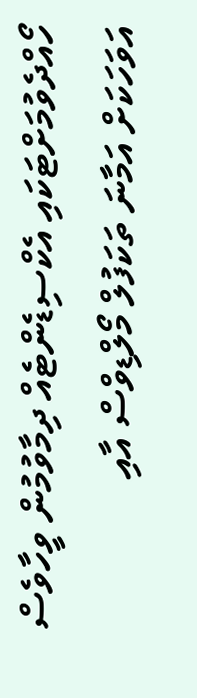ހޯއްދެވުމަށްޓަކައި އެކްސިޑެންޓެއް ދިމާވުމުން ވީހާވެސް އަވަހަކަށް އަމާނަ ތަކަފުލް މޯލްޑިވްސް އާއި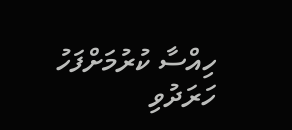ހިއްސާ ކުރުމަށްފަހު ހަރަދުވި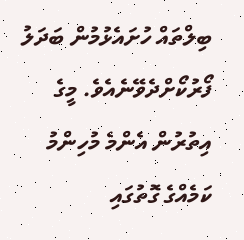ބިލްތައް ހުށައެޅުމުން ބަދަލު ފޯރުކޯށްދެވޭނެއެވެ. މީގެ އިތުރުން އެންމެ މުހިންމު ކަމެއްގެ ގޮތުގައި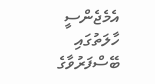އެމެޖެންސީ ހާލަތުގައި ބޭސްފަރުވާގެ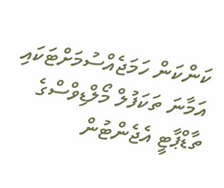ކަންކަން ހަމަޖެއްސުމަށްޓަކައި އަމާނަ ތަކަފުލް މޯލްޑިވްސްގެ ތާޑްޕާޓީ އެޖެންޓުން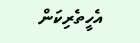އެހީތެރިކަން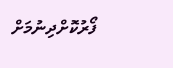ފޯރުކޮށްދިނުމަށް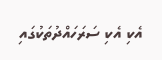އެކި އެކި ސަރަހައްދުތަކުގައި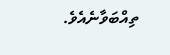ތިއްބަވާނެއެވެ.